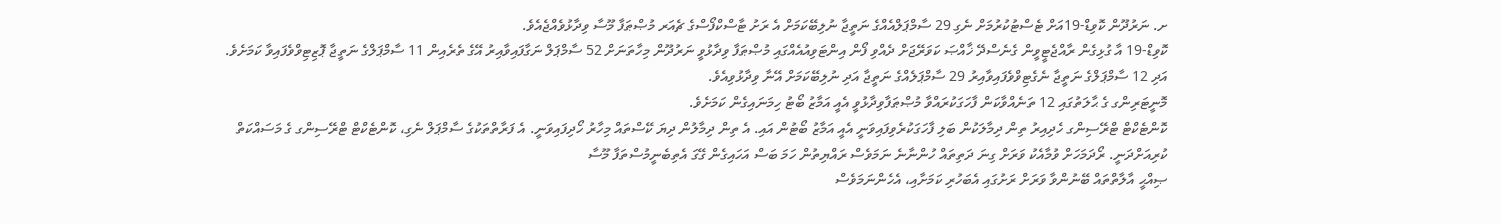ށ. ނަރުދޫން ކޮވިޑް-19އަށް ޓެސްޓުކުރުމަށް ނެގި 29 ސާމްޕަލްއެއްގެ ނަތީޖާ ނުލިބޭކަމަށް އެ ރަށު ޓާސްކްފޯސްގެ ޗެއަރ މުޞްޠަފާ މޫސާ ވިދާޅުވެއްޖެއެވެ.
ކޮވިޑް-19 އާ ގުޅިގެން ރާއްޖެޓީވީން ގެނެސްދޭ ޚާއްޞަ ކަވަރޭޖަށް ދެއްވި ފޯން އިންޓަވިއުއެއްގައި މުޞްޠަފާ ވިދާޅުވީ ނަރުދޫން މިހާތަނަށް 52 ސާމްޕަލް ނަގާފައިވާއިރު އޭގެ ތެރެއިން 11 ސާމްޕަލްގެ ނަތީޖާ ޕޮޒިޓިވްވެފައިވާ ކަމަށެވެ. އަދި 12 ސާމްޕަލްގެ ނަތީޖާ ނެގެޓިވްވެފައިވާއިރު 29 ސާމްޕަލެއްގެ ނަތީޖާ އަދި ނުލިބޭކަމަށް އޭނާ ވިދާޅުވިއެވެ.
މޮނީޓަރިންގ ގެ ޙާލަތުގައި 12 ތަނެއްވާކަން ފާހަގަކުރައްވާ މުޞްޠަފާވިދާޅުވީ އެއީ އަމާޒު ބޯޓު ހިމަނައިގެން ކަމަށެވެ.
ކޮންޓެކްޓް ޓްރޭސިންގ ހެދިއިރު ތިން ދިމާލަކުން ބަލި ފާހަގަކުރެވިފައިވަނީ އެއީ އަމާޒު ބޯޓުން އައި. އެ ތިން ދިމާލުން ދިޔަ ކޭސްތައް މިހާރު ހޯދިފައިވަނީ. އެ ފަރާތްތަކުގެ ސާމްޕަލް ނެގި، ކޮންޓެކްޓް ޓްރޭސިންގ ގެ މަސައްކަތް ކުރިއަށްދަނީ. ރޯދަމަހަށް ވުމާއެކު ވަރަށް ގިނަ ދަތިތައް ހުންނާނެ ނަމަވެސް ރައްޔިތުން ހަމަ ބަސް އަހައިގެން ގޭގަ އެތިބެނީމުސްތަފާ މޫސާ
ޞިއްޙީ އާލާތްތައް ބޭނުންވާ ވަރަށް ރަށުގައި އެބަހުރި ކަމަށާއި، އެހެންނަމަވެސް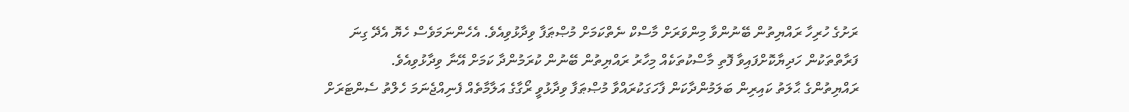ރަށުގެ ހުރިހާ ރައްޔިތުން ބޭނުންވާ މިންވަރަށް މާސްކް ނެތްކަމަށް މުޞްޠަފާ ވިދާޅުވިއެވެ. އެހެންނަމަވެސް ހެޔޮ އެދޭ ގިނަ ފަރާތްތަކުން ހަދިޔާކޮށްފައިވާ ފޮތި މާސްކުތަކެއް މިހާރު ރައްޔިތުން ބޭނުން ކުރަމުންދާ ކަމަށް އޭނާ ވިދާޅުވިއެވެ.
ރައްޔިތުންގެ ޙާލަތު ކައިރިން ބަލަމުންދާކަން ފާހަގަކުރައްވާ މުޞްޠަފާ ވިދާޅުވީ ރޯގާގެ އަލާމާތެއް ފެނިއްޖެނަމަ ހެލްތު ސެންޓަރަށް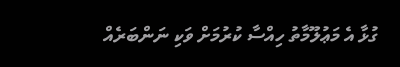ގުޅާ އެ މަޢުލޫމާތު ހިއްސާ ކުރުމަށް ވަކި ނަންބަރެއް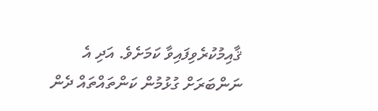ޤާއިމުކުރެވިފައިވާ ކަމަށެވެ. އަދި އެ ނަންބަރަށް ގުޅުމުން ކަންތައްތައް ދެން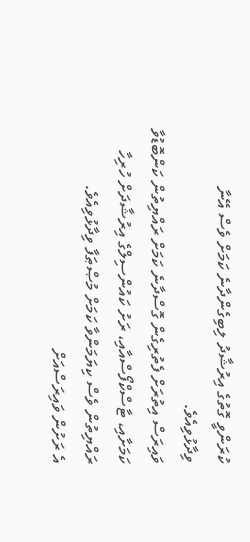ކުރަންވީ ގޮތުގެ އިރުޝާދު ލިބިގެންދާނެ ކަމަށް ވެސް އޭނާ ވިދާޅުވިއެވެ.
ވައިރަސް އިތުރަށް ފެތުރިގެން ގޮސްދާނެ ކަމަށް ރައްޔިތުން ކަންބޮޑުވާ ކަމަށާއި، ޓާސްކްފޯސްއާއި، ރަށު ކައުންސިލްގެ އިރުޝާދަށް ހުރިހާ ރައްޔިތުން ވެސް ކިޔަމަންވާ ކަމަށް މުޞްޠަފާ ވިދާޅުވިއެވެ.
އެ ރަށުން ވައިރަސްއަށް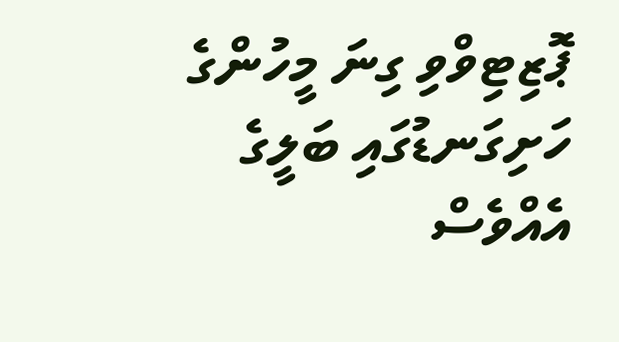ޕޮޒިޓިވްވި ގިނަ މީހުންގެ ހަށިގަނޑުގައި ބަލީގެ އެއްވެސް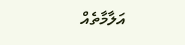އަލާމާތެއް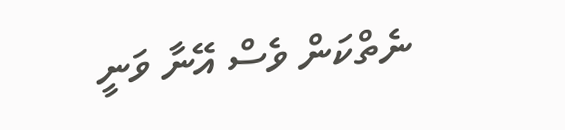ނެތްކަން ވެސް އޭނާ ވަނީ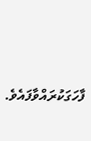ފާހަގަކުރައްވާފައެވެ.